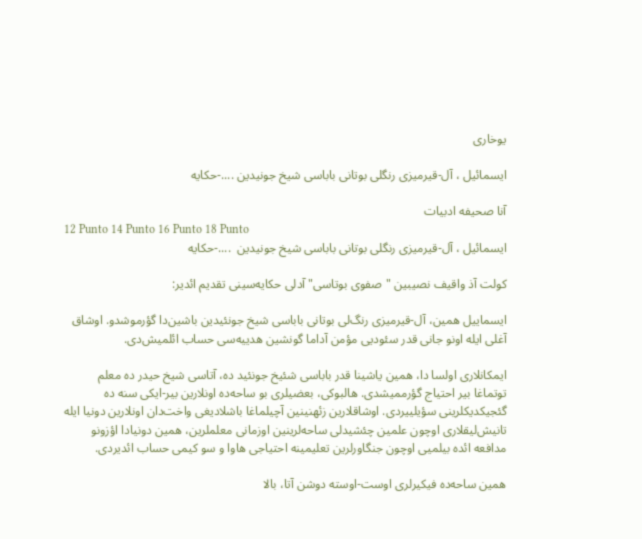یوخاری

ایسمائیل ، آل-قیرمیزی رنگلی بوتانی باباسی شیخ جونیدین ....-حکایه‌

آنا صحیفه ادبیات
12 Punto 14 Punto 16 Punto 18 Punto
ایسمائیل ، آل-قیرمیزی رنگلی بوتانی باباسی شیخ جونیدین  ....-حکایه‌

کولت آذ واقیف نصیبین "صفوی بوتاسی" آدلی حکایه‌سینی تقدیم ائدیر:

ایسماییل همین، آل-قیرمیزی رنگ‌لی بوتانی باباسی شیخ جونئیدین باشین‌دا گؤرموشدو. اوشاق آغلی ایله اونو جانی قدر سئودیی مؤمن آداما گونشین هدییه‌سی حساب ائلمیش‌دی.

ایمکانلاری اولسا دا، همین یاشینا قدر باباسی شئیخ جونئید ده، آتاسی شیخ حیدر ده معلم توتماغا بیر احتیاج گؤرممیشدی. هالبوکی، بعضیلری بو ساحه‌ده اونلارین بیر-ایکی سنه ده گئجیکدیکلرینی سؤیلییردی. اوشاقلارین زئهنینین آچیلماغا باشلادیغی واخت‌دان اونلارین دونیا ایله تانیش‌لیقلاری اوچون علمین چئشیدلی ساحه‌لرینین اوزمانی معلملرین، همین دونیادا اؤزونو مدافعه ائده بیلمیی اوچون جنگاورلرین تعلیمینه احتیاجی هاوا و سو کیمی حساب ائدیردی.

همین ساحه‌ده فیکیرلری اوست-اوسته دوشن آتا، بالا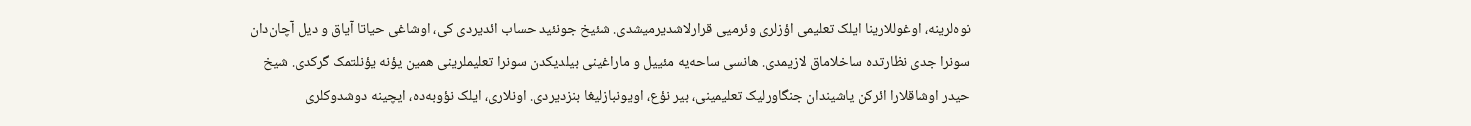نوه‌لرینه، اوغوللارینا ایلک تعلیمی اؤزلری وئرمیی قرارلاشدیرمیشدی. شئیخ جونئید حساب ائدیردی کی، اوشاغی حیاتا آیاق و دیل آچان‌دان سونرا جدی نظارتده ساخلاماق لازیمدی. هانسی ساحه‌یه مئییل و ماراغینی بیلدیکدن سونرا تعلیملرینی همین یؤنه یؤنلتمک گرکدی. شیخ حیدر اوشاقلارا ائرکن یاشیندان جنگاورلیک تعلیمینی، بیر نؤع، اویونبازلیغا بنزدیردی. اونلاری، ایلک نؤوبه‌ده، ایچینه دوشدوکلری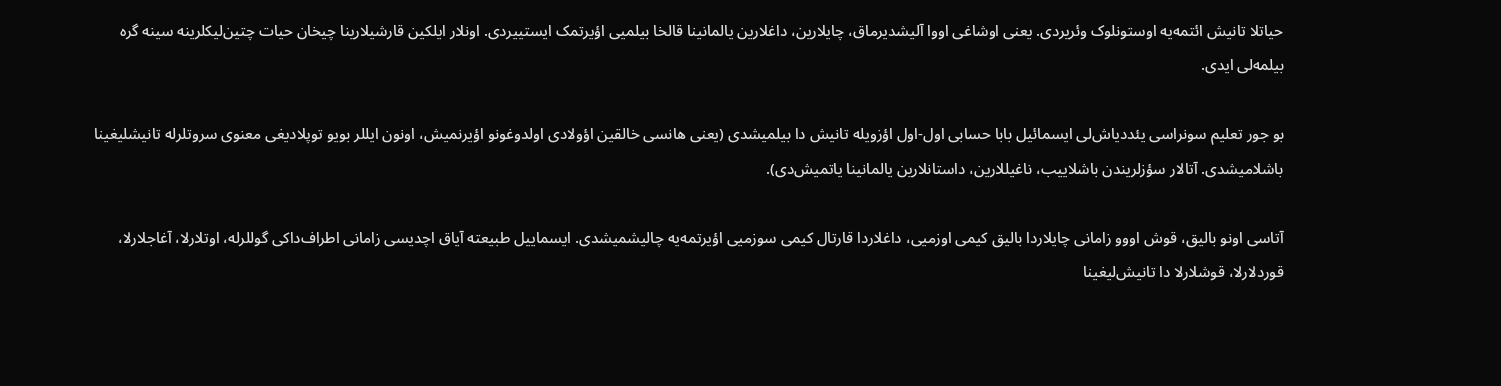حیاتلا تانیش ائتمه‌یه اوستونلوک وئریردی. یعنی اوشاغی اووا آلیشدیرماق، چایلارین، داغلارین یالمانینا قالخا بیلمیی اؤیرتمک ایستییردی. اونلار ایلکین قارشیلارینا چیخان حیات چتین‌لیکلرینه سینه گره بیلمه‌لی ایدی.

بو جور تعلیم سونراسی یئددیاش‌لی ایسمائیل بابا حسابی اول-اول اؤزویله تانیش دا بیلمیشدی (یعنی هانسی خالقین اؤولادی اولدوغونو اؤیرنمیش، اونون ایللر بویو توپلادیغی معنوی سروتلرله تانیشلیغینا باشلامیشدی. آتالار سؤزلریندن باشلاییب، ناغیللارین، داستانلارین یالمانینا یاتمیش‌دی).

آتاسی اونو بالیق، قوش اووو زامانی چایلاردا بالیق کیمی اوزمیی، داغلاردا قارتال کیمی سوزمیی اؤیرتمه‌یه چالیشمیشدی. ایسماییل طبیعته آیاق اچدیسی زامانی اطراف‌داکی گوللرله، اوتلارلا، آغاجلارلا، قوردلارلا، قوشلارلا دا تانیش‌لیغینا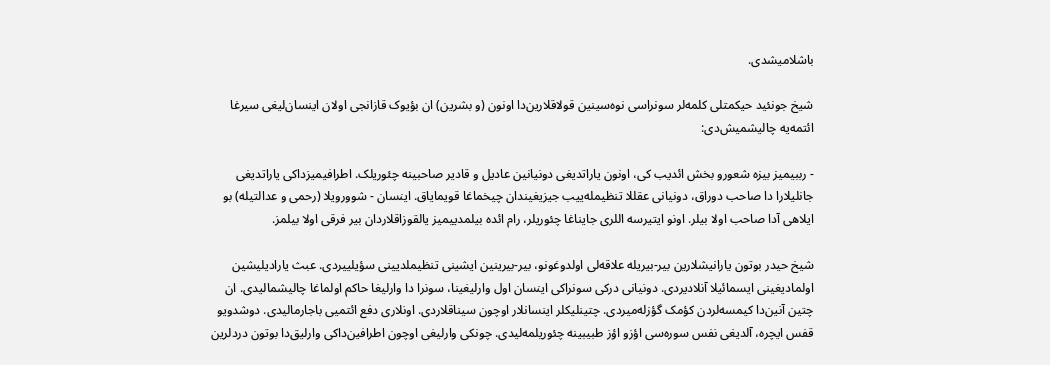باشلامیشدی.

شیخ جونئید حیکمتلی کلمه‌لر سونراسی نوه‌سینین قولاقلارین‌دا اونون (و بشرین) ان بؤیوک قازانجی اولان اینسان‌لیغی سیرغا ائتمه‌یه چالیشمیش‌دی:

- رببیمیز بیزه شعورو بخش ائدیب کی، اونون یاراتدیغی دونیانین عادیل و قادیر صاحبینه چئوریلک. اطرافیمیزداکی یاراتدیغی جانلیلارا دا صاحب دوراق، دونیانی عقللا تنظیمله‌ییب جیزیغیندان چیخماغا قویمایاق. اینسان - شوورویلا (رحمی و عدالتیله) بو ایلاهی آدا صاحب اولا بیلر. اونو ایتیرسه اللری جایناغا چئوریلر، رام ائده بیلمدییمیز یالقوزاقلاردان بیر فرقی اولا بیلمز.

شیخ حیدر بوتون یارانیشلارین بیر-بیریله علاقه‌لی اولدوغونو، بیر-بیرینین ایشینی تنظیملدیینی سؤیلییردی. عبث یارادیلیشین اولمادیغینی ایسمائیلا آنلادیردی. دونیانی درکی سونراکی اینسان اول وارلیغینا، سونرا دا وارلیغا حاکم اولماغا چالیشمالیدی. ان چتین آنین‌دا کیمسه‌لردن کؤمک گؤزله‌میردی. چتینلیکلر اینسانلار اوچون سیناقلاردی. اونلاری دفع ائتمیی باجارمالیدی. دوشدویو قفس ایچره، آلدیغی نفس سوره‌سی اؤزو اؤز طبیبینه چئوریلمه‌لیدی. چونکی وارلیغی اوچون اطرافین‌داکی وارلیق‌دا بوتون دردلرین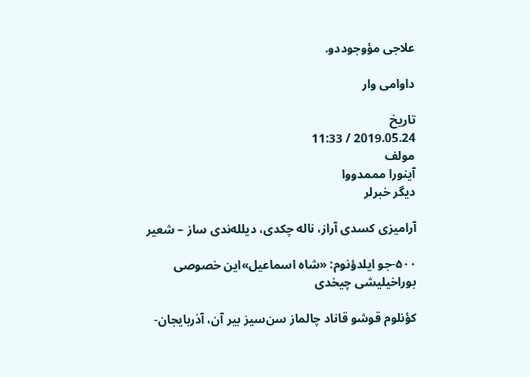علاجی مؤوجوددو.

داوامی وار

تاریخ
2019.05.24 / 11:33
مولف
آینورا مممدووا
دیگر خبرلر

آرامیزی کسدی آراز، ناله چکدی، دیلله‌ندی ساز – شعیر

۵۰۰-جو ایلدؤنوم: «شاه اسماعیل»این خصوصی بوراخیلیشی چیخدی

کؤنلوم قوشو قاناد چالماز سن‌سیز بیر آن، آذربایجان-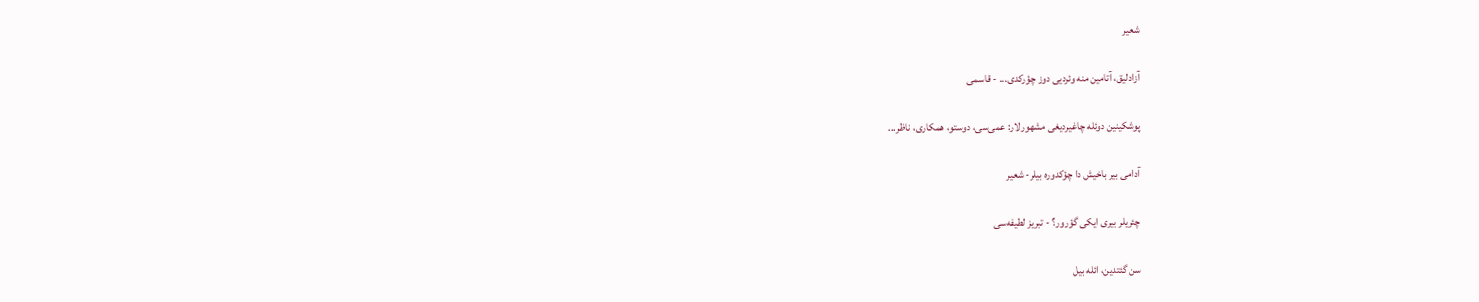شعیر

آزادلیق، آتامین منه وئردیی دوز چؤرکدی... - قاسمی

پوشکینین دوئله چاغیردیغی مشهورلار: عمی‌سی، دوستو، همکاری، ناظر...

آدامی بیر باخیش دا چؤکدوره بیلر- شعیر

چئریلر بیری ایکی گؤرور؟ - تبریز لطیفه‌سی

سن گئتدین، ائله بیل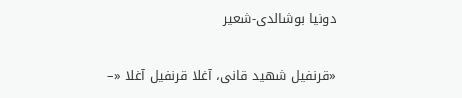دونیا بوشالدی-شعیر

«قرنفیل شهید قانی، آغلا قرنفیل آغلا «–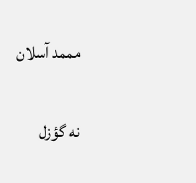مممد آسلان

نه گؤزل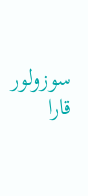سوزولور قارا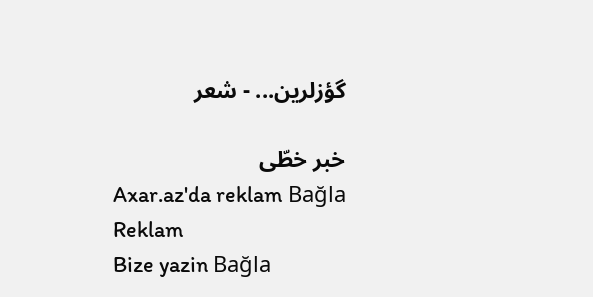گؤزلرین... - شعر

خبر خطّی
Axar.az'da reklam Bağla
Reklam
Bize yazin Bağla